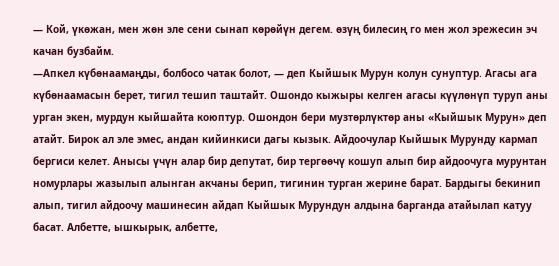— Кой, үкөжан, мен жөн эле сени сынап көрөйүн дегем. өзүң билесиң го мен жол эрежесин эч качан бузбайм.
—Апкел күбөнаамаңды, болбосо чатак болот, — деп Кыйшык Мурун колун сунуптур. Агасы ага күбөнаамасын берет, тигил тешип таштайт. Ошондо кыжыры келген агасы күүлөнүп туруп аны урган экен, мурдун кыйшайта коюптур. Ошондон бери музтөрлүктөр аны «Кыйшык Мурун» деп атайт. Бирок ал эле эмес, андан кийинкиси дагы кызык. Aйдоочулар Кыйшык Мурунду кармап бергиси келет. Анысы үчүн алар бир депутат, бир тергөөчү кошуп алып бир айдоочуга мурунтан номурлары жазылып алынган акчаны берип, тигинин турган жерине барат. Бардыгы бекинип алып, тигил айдоочу машинесин айдап Кыйшык Мурундун алдына барганда атайылап катуу басат. Албетте, ышкырык, албетте,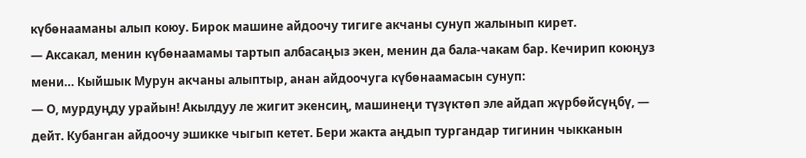күбөнааманы алып коюу. Бирок машине айдоочу тигиге акчаны сунуп жалынып кирет.
— Аксакал, менин күбөнаамамы тартып албасаңыз экен, менин да бала-чакам бар. Кечирип коюңуз мени… Кыйшык Мурун акчаны алыптыр, анан айдоочуга күбөнаамасын сунуп:
— О, мурдуңду урайын! Акылдуу ле жигит экенсиң, машинеңи түзүктөп эле айдап жүрбөйсүңбү, — дейт. Кубанган айдоочу эшикке чыгып кетет. Бери жакта аңдып тургандар тигинин чыкканын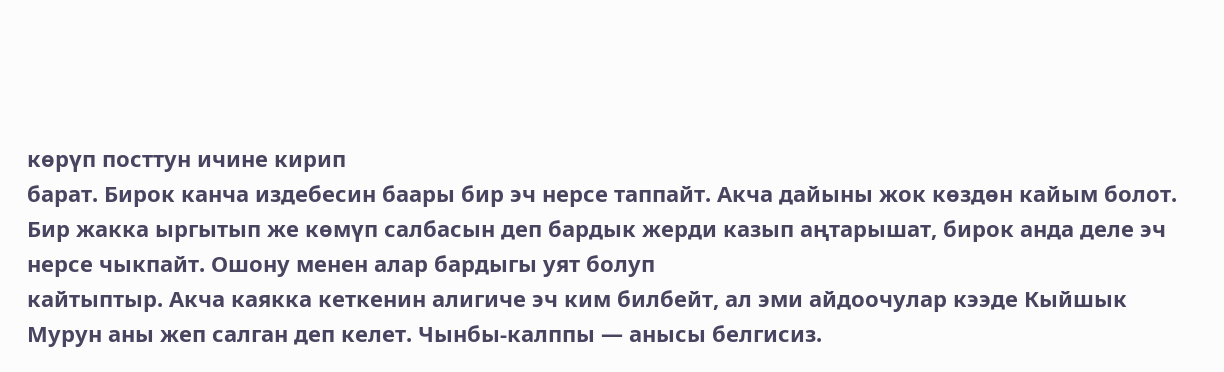көрүп посттун ичине кирип
барат. Бирок канча издебесин баары бир эч нерсе таппайт. Акча дайыны жок көздөн кайым болот. Бир жакка ыргытып же көмүп салбасын деп бардык жерди казып аңтарышат, бирок анда деле эч нерсе чыкпайт. Ошону менен алар бардыгы уят болуп
кайтыптыр. Акча каякка кеткенин алигиче эч ким билбейт, ал эми айдоочулар кээде Кыйшык Мурун аны жеп салган деп келет. Чынбы-калппы — анысы белгисиз.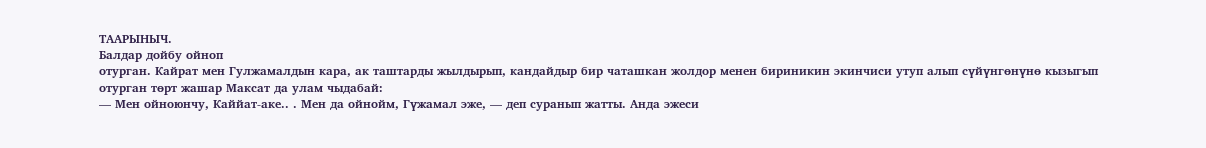ТААРЫНЫЧ.
Балдар дойбу ойноп
отурган. Кайрат мен Гулжамалдын кара, ак таштарды жылдырып, кандайдыр бир чаташкан жолдор менен бириникин экинчиси утуп алып сүйүнгөнүнө кызыгып отурган төрт жашар Максат да улам чыдабай:
— Мен ойноюнчу, Каййат-аке.. . Мен да ойнойм, Гүжамал эже, — деп суранып жатты. Анда эжеси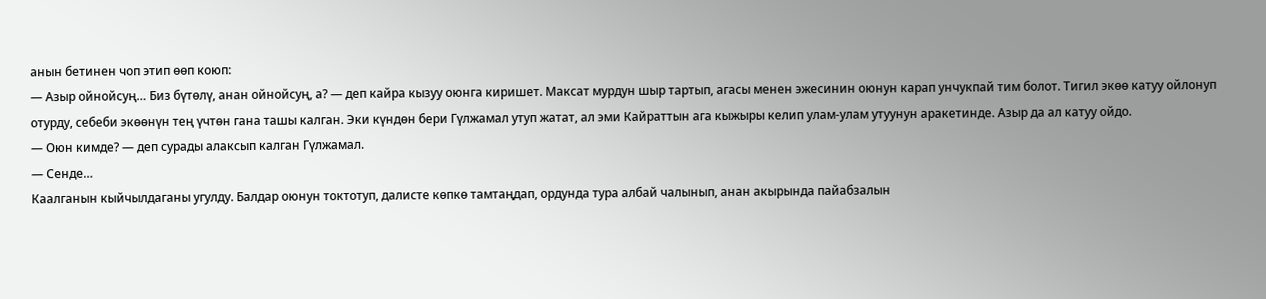анын бетинен чоп этип өөп коюп:
— Азыр ойнойсуң… Биз бүтөлү, анан ойнойсуң, а? — деп кайра кызуу оюнга киришет. Максат мурдун шыр тартып, агасы менен эжесинин оюнун карап унчукпай тим болот. Тигил экөө катуу ойлонуп отурду, себеби экөөнүн тең үчтөн гана ташы калган. Эки күндөн бери Гүлжамал утуп жатат, ал эми Кайраттын ага кыжыры келип улам-улам утуунун аракетинде. Азыр да ал катуу ойдо.
— Оюн кимде? — деп сурады алаксып калган Гүлжамал.
— Сенде…
Каалганын кыйчылдаганы угулду. Балдар оюнун токтотуп, далисте көпкө тамтаңдап, ордунда тура албай чалынып, анан акырында пайабзалын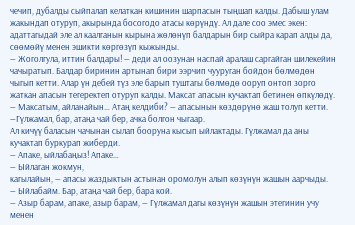чечип, дубалды сыйпалап келаткан кишинин шарпасын тыңшап калды. Дабыш улам жакындап отуруп, акырында босогодо атасы көрүндү. Ал дале соо эмес экен: адаттагыдай эле ал каалганын кырына жөлөнүп балдарын бир сыйра карап алды да, сөөмөйү менен эшикти көргөзүп кыжынды.
— Жоголгула, иттин балдары! — деди ал оозунан наспай аралаш саргайган шилекейин чачыратып. Балдар биринин артынаn бири ээрчип чууруган бойдон бөлмөдөн чыгып кетти. Алар үн дебей түз эле барып туштагы бөлмөдө ооруп онтоп зорго жаткан апасын тегеректеп отуруп калды. Максат апасын кучактап бетинен өпкүлөдү.
— Максатым, айланайын… Атаң келдиби? — апасынын көздөрүнө жаш толуп кетти. —Гүлжамал, бар, атаңа чай бер, ачка болгон чыгаар.
Ал кичүү баласын чачынан сылап бооруна кысып ыйлактады. Гүлжамал да аны кучактап буркурап жиберди.
— Апаке, ыйлабаңыз! Апаке…
— Ыйлаган жокмун,
кагылайын, — апасы жаздыктын астынан оромолун алып көзүнүн жашын аарчыды.
— Ыйлабайм. Бар, атаңа чай бер, бара кой.
— Азыр барам, апаке, азыр барам, — Гүлжамал дагы көзүнүн жашын этегинин учу менен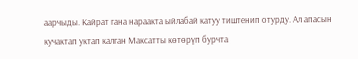аарчыды. Кайрат гана нараакта ыйлабай катуу тиштенип отурду. Ал апасын кучактап уктап калган Максатты көтөрүп бурчта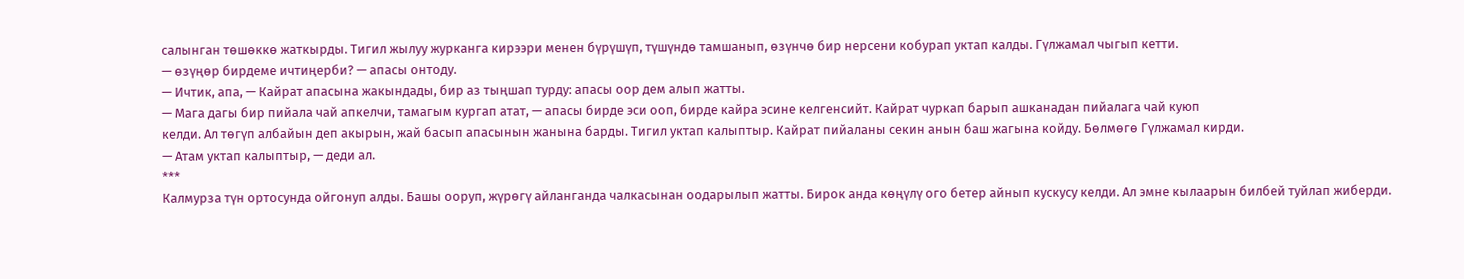салынган төшөккө жаткырды. Тигил жылуу журканга кирээри менен бүрүшүп, түшүндө тамшанып, өзүнчө бир нерсени кобурап уктап калды. Гүлжамал чыгып кетти.
— өзүңөр бирдеме ичтиңерби? — апасы онтоду.
— Ичтик, апа, — Кайрат апасына жакындады, бир аз тыңшап турду: апасы оор дем алып жатты.
— Мага дагы бир пийaла чай апкелчи, тамагым кургап атат, — апасы бирде эси ооп, бирде кайра эсине келгенсийт. Кайрат чуркап барып ашканадан пийaлага чай куюп
келди. Ал төгүп албайын деп акырын, жай басып апасынын жанына барды. Тигил уктап калыптыр. Кайрат пийaланы секин анын баш жагына койду. Бөлмөгө Гүлжамал кирди.
— Атам уктап калыптыр, — деди ал.
***
Калмурза түн ортосунда ойгонуп алды. Башы ооруп, жүрөгү айланганда чалкасынан оодарылып жатты. Бирок анда көңүлү ого бетер айнып кускусу келди. Ал эмне кылаарын билбей туйлап жиберди.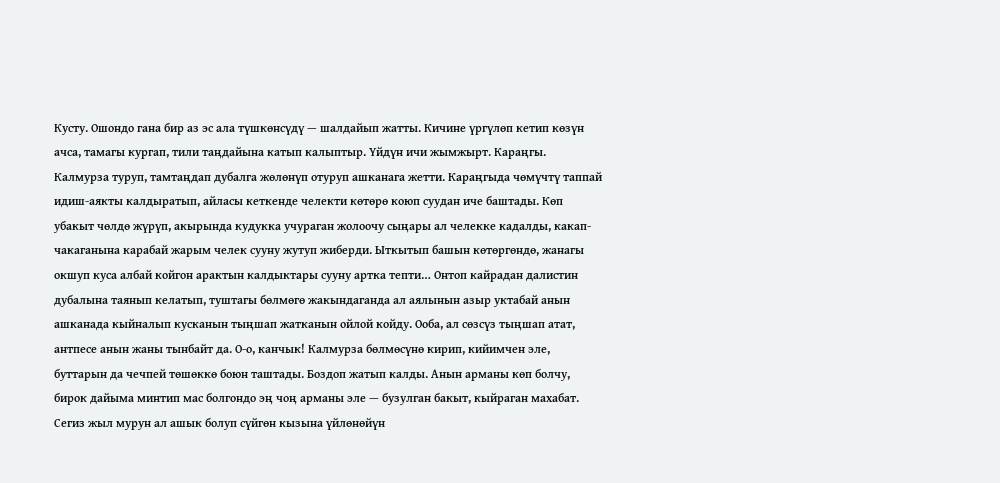Кусту. Ошондо гана бир аз эс ала түшкөнсүдү — шалдайып жатты. Кичине үргүлөп кетип көзүн ачса, тамагы кургап, тили таңдайына катып калыптыр. Үйдүн ичи жымжырт. Караңгы. Калмурза туруп, тамтаңдап дубалга жөлөнүп отуруп ашканага жетти. Караңгыда чөмүчтү таппай идиш-аякты калдыратып, айласы кеткенде челекти көтөрө коюп суудан иче баштады. Көп убакыт чөлдө жүрүп, акырында кудукка учураган жолоочу сыңары ал челекке кадалды, какап-чакаганына карабай жарым челек сууну жутуп жиберди. Ыткытып башын көтөргөндө, жанагы окшуп куса албай койгон арактын калдыктары сууну артка тепти… Онтоп кайрадан далистин дубалына таянып келатып, туштагы бөлмөгө жакындаганда ал аялынын азыр уктабай анын ашканада кыйналып кусканын тыңшап жатканын ойлой койду. Ооба, ал сөзсүз тыңшап атат, антпесе анын жаны тынбайт да. О-о, канчык! Калмурза бөлмөсүнө кирип, кийимчен эле, буттарын да чечпей төшөккө боюн таштады. Боздоп жатып калды. Анын арманы көп болчу, бирок дайыма минтип мас болгондо эң чоң арманы эле — бузулган бакыт, кыйраган махабат. Сегиз жыл мурун ал ашык болуп сүйгөн кызына үйлөнөйүн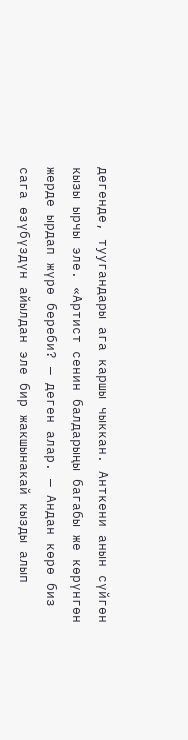дегенде, туугандары ага каршы чыккан. Анткени анын сүйгөн кызы ырчы эле. «Артист сенин балдарыңы багабы же көрүнгөн жерде ырдап жүрө береби? — деген алар. — Андан көрө биз сага өзүбүздүн айылдан эле бир жакшынакай кызды алып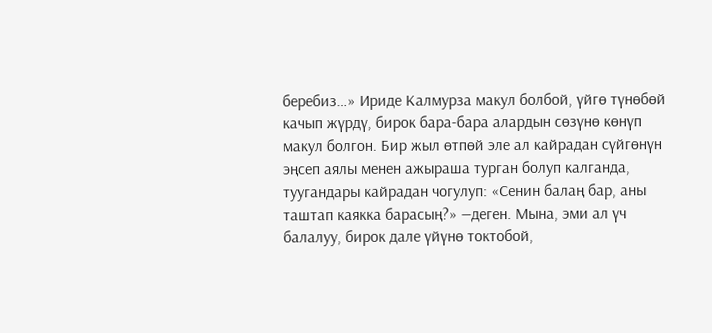беребиз…» Ириде Калмурза макул болбой, үйгө түнөбөй качып жүрдү, бирок бара-бара алардын сөзүнө көнүп макул болгон. Бир жыл өтпөй эле ал кайрадан сүйгөнүн эңсеп аялы менен ажыраша турган болуп калганда, туугандары кайрадан чогулуп: «Сенин балаң бар, аны таштап каякка барасың?» —деген. Мына, эми ал үч балалуу, бирок дале үйүнө токтобой,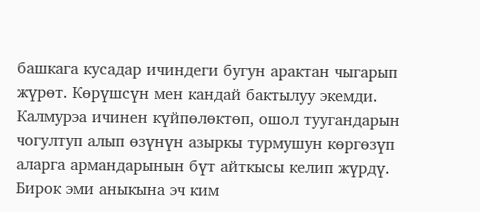башкага кусадар ичиндеги бугун арактан чыгарып жүрөт. Көрүшсүн мен кандай бактылуу экемди. Калмурэа ичинен күйпөлөктөп, ошол туугандарын чогултуп алып өзүнүн азыркы турмушун көргөзүп аларга армандарынын бүт айткысы келип жүрдү. Бирок эми аныкына эч ким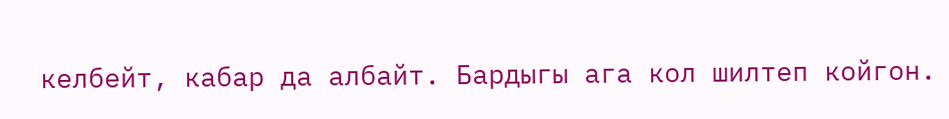келбейт, кабар да албайт. Бардыгы ага кол шилтеп койгон.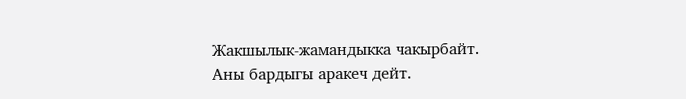Жакшылык-жамандыкка чакырбайт. Аны бардыгы аракеч дейт.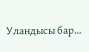Уландысы бар…